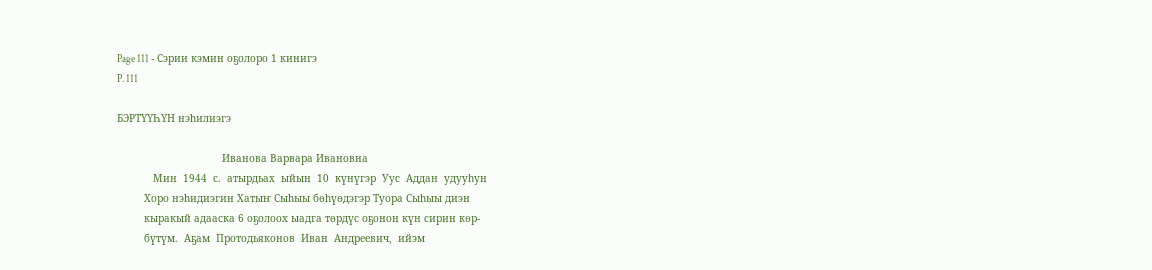Page 111 - Сэрии кэмин оҕолоро 1 кинигэ
P. 111

БЭРТҮҮҺҮН нэһилиэгэ

                                   Иванова Варвара Ивановна
            Мин  1944  с.  атырдьах  ыйын  10  күнүгэр  Уус  Аддан  удууһун
         Хоро нэһидиэгин Хатыҥ Сыһыы бөһүөдэгэр Туора Сыһыы диэн
         кыракый адааска 6 оҕолоох ыадга төрдүс оҕонон күн сирин көр-
         бүтүм.  Аҕам  Протодьяконов  Иван  Андреевич,  ийэм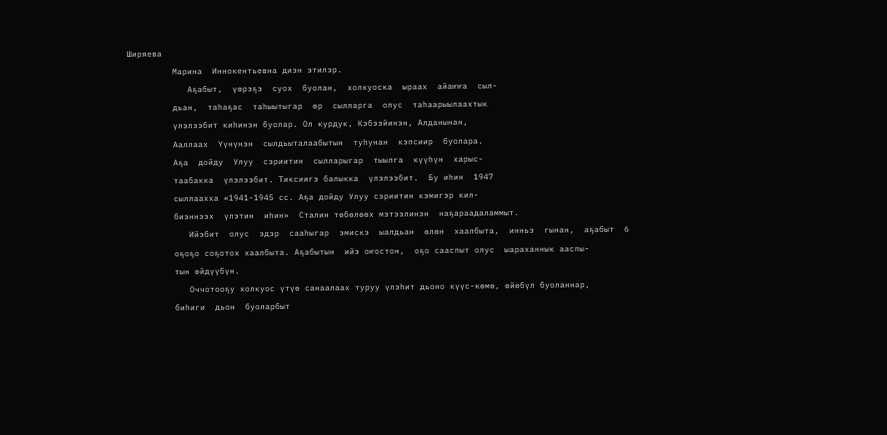Ширяева
         Марина  Иннокентьевна диэн этилэр.
            Аҕабыт,  үөрэҕэ  суох  буолан,  холкуоска  ыраах  айаҥҥа  сыл-
         дьан,  таһаҕас  таһыытыгар  өр  сылларга  олус  таһаарыылаахтык
         үлэлээбит киһинэн буолар. Ол курдук, Кэбээйинэн, Алданынан,
         Ааллаах  Үүнүнэн  сылдьыталаабытын  туһунан  кэпсиир  буолара.
         Аҕа  дойду  Улуу  сэриитин  сылларыгар  тыылга  күүһүн  харыс-
         таабакка  үлэлээбит. Тиксиигэ балыкка  үлэлээбит.  Бу иһин  1947
         сыллаахха «1941-1945 сс. Аҕа дойду Улуу сэриитин кэмигэр кил-
         биэннээх  үлэтин  иһин»  Сталин төбөлөөх мэтээлинэн  наҕараадаламмыт.
            Ийэбит  олус  эдэр  сааһыгар  эмискэ  ыалдьан  өлөн  хаалбыта,  инньэ  гынан,  аҕабыт  6
         оҕоҕо соҕотох хаалбыта. Аҕабытын  ийэ оҥостон,  оҕо сааспыт олус  ыараханнык ааспы-
         тын өйдүүбүн.
            Оччотооҕу холкуос үтүө санаалаах туруу үлэһит дьоно күүс-көмө, өйөбүл буоланнар,
         биһиги  дьон  буоларбыт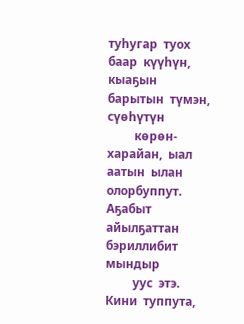туһугар  туох  баар  күүһүн,  кыаҕын  барытын  түмэн,  сүөһүтүн
         көрөн-харайан,  ыал  аатын  ылан  олорбуппут.  Аҕабыт  айылҕаттан  бэриллибит  мындыр
         уус  этэ.  Кини  туппута,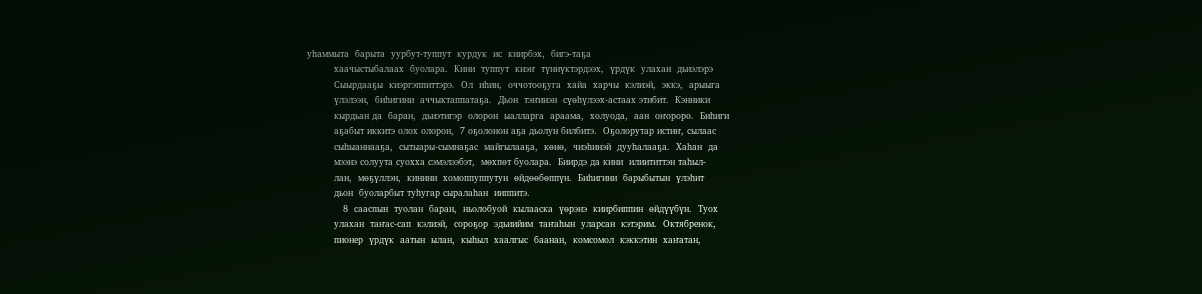уһаммыта  барыта  уурбут-туппут  курдук  ис  киирбэх,  бигэ-таҕа
         хаачыстыбалаах  буолара.  Кини  туппут  киэҥ  түннүктэрдээх,  үрдүк  улахан  дьиэлэрэ
         Сыырдааҕы  киэргэппиттэрэ.  Ол  иһин,  оччотооҕуга  хайа  харчы  кэлиэй,  эккэ,  арыыга
         үлэлээн,  биһигини  аччыктаппатаҕа.  Дьон  тэҥинэн  сүөһүлээх-астаах этибит.  Кэнники
         кырдьан да  баран,  дьиэтигэр  олорон  ыалларга  араама,  холуода,  аан  оҥороро.  Биһиги
         аҕабыт иккитэ олох олорон,  7 оҕолонон аҕа дьолун билбитэ.  Оҕолорутар истиҥ, сылаас
         сыһыаннааҕа,  сытыары-сымнаҕас  майгылааҕа,  көнө,  чиэһинэй  дууһалааҕа.  Хаһан  да
         мээнэ солуута суохха сэмэлээбэт,  мөхпөт буолара.  Биирдэ да кини  илиититтэн таһыл-
         лан,  мөҕүллэн,  кинини  хомоппуппутун  өйдөөбөппүн.  Биһигини  барыбытын  үлэһит
         дьон  буоларбыт туһугар сыралаһан  ииппитэ.
            8  сааспын  туолан  баран,  ньолобуой  кылааска  үөрэнэ  киирбиппин  өйдүүбүн.  Туох
         улахан  таҥас-сап  кэлиэй,  сороҕор  эдьиийим  таҥаһын  уларсан  кэтэрим.  Октябренок,
         пионер  үрдүк  аатын  ылан,  кыһыл  хаалгыс  баанан,  комсомол  кэккэтин  хаҥатан,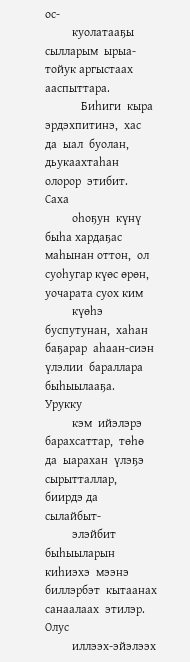ос-
         куолатааҕы  сылларым  ырыа-тойук аргыстаах ааспыттара.
            Биһиги  кыра  эрдэхпитинэ,  хас  да  ыал  буолан,  дьукаахтаһан  олорор  этибит.  Саха
         оһоҕун  күнү быһа хардаҕас  маһынан оттон,  ол суоһугар күөс өрөн,  уочарата суох ким
         күөһэ  буспутунан,  хаһан  баҕарар  аһаан-сиэн  үлэлии  бараллара  быһыылааҕа.  Урукку
         кэм  ийэлэрэ  барахсаттар,  төһө да  ыарахан  үлэҕэ  сырытталлар,  биирдэ да  сылайбыт-
         элэйбит  быһыыларын  киһиэхэ  мээнэ  биллэрбэт  кытаанах  санаалаах  этилэр.  Олус
         иллээх-эйэлээх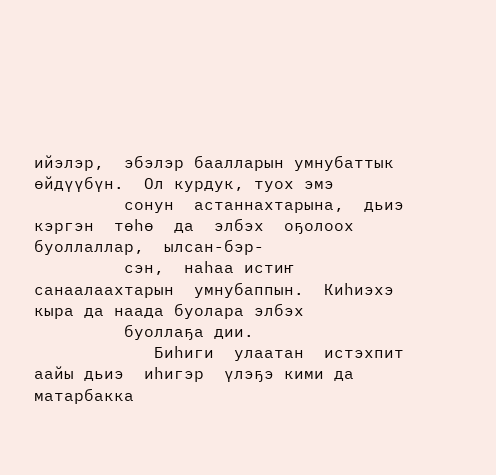ийэлэр,  эбэлэр баалларын умнубаттык өйдүүбүн.  Ол курдук, туох эмэ
         сонун  астаннахтарына,  дьиэ  кэргэн  төһө  да  элбэх  оҕолоох  буоллаллар,  ылсан-бэр-
         сэн,  наһаа истиҥ санаалаахтарын  умнубаппын.  Киһиэхэ  кыра да наада буолара элбэх
         буоллаҕа дии.
            Биһиги  улаатан  истэхпит аайы дьиэ  иһигэр  үлэҕэ кими да  матарбакка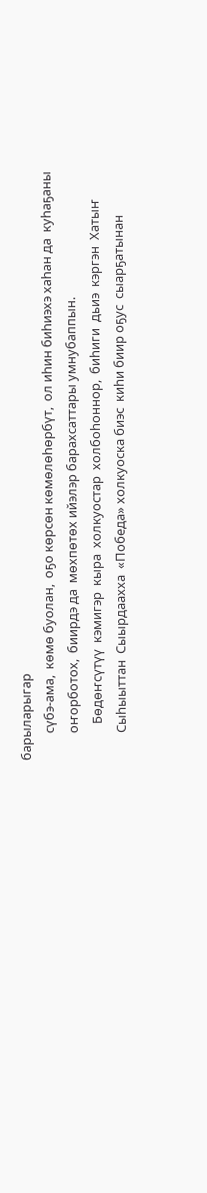барыларыгар
         сүбэ-ама,  көмө буолан,  оҕо көрсөн көмөлөһөрбүт,  ол иһин биһиэхэ хаһан да  куһаҕаны
         оҥорботох,  биирдэ да  мөхпөтөх ийэлэр барахсаттары умнубаппын.
            Бөдөҥсүтүү  кэмигэр  кыра  холкуостар  холбоһоннор,  биһиги  дьиэ  кэргэн  Хатыҥ
         Сыһыыттан  Сыырдаахха  «Победа» холкуоска биэс  киһи биир оҕус  сыарҕатынан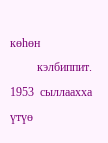көһөн
         кэлбиппит.  1953  сыллаахха  үтүө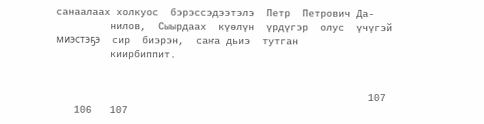санаалаах холкуос  бэрэссэдээтэлэ  Петр  Петрович Да-
         нилов,  Сыырдаах  күөлүн  үрдүгэр  олус  үчүгэй  миэстэҕэ  сир  биэрэн,  саҥа дьиэ  тутган
         киирбиппит.


                                                    107
   106   107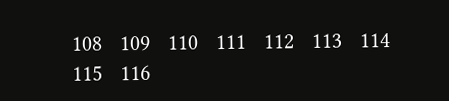108   109   110   111   112   113   114   115   116